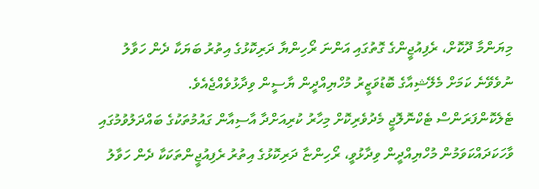މިޔަންމާ ދޫކޮށް، ރެފިއުޖީންގެ ގޮތުގައި އަންނަ ރޯހިންޔާ ދަރިކޮޅުގެ އިތުރު ބަޔަކާ ދެން ހަވާލު ނުވެވޭނެ ކަމަށް މެލޭޝިއާގެ ބޮޑުވަޒީރު މުހްޔިއްދީން ޔާސީން ވިދާޅުވެއްޖެއެވެ.
ޓެލެކޮންފަރަންސް ޓެކްނޮލޮޖީ މެދުވެރިކޮށް މިހާރު ކުރިއަށްދާ އާސިއާން ގައުމުތަކުގެ ބައްދަލުވުމުގައި ވާހަކަދައްކަވަމުން މުހްޔިއްދީން ވިދާޅުވީ، ރޯހިންޏާ ދަރިކޮޅުގެ އިތުރު ރެފިއުޖީންތަކަކާ ދެން ހަވާލު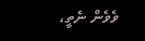ވެވެން ނެތީ،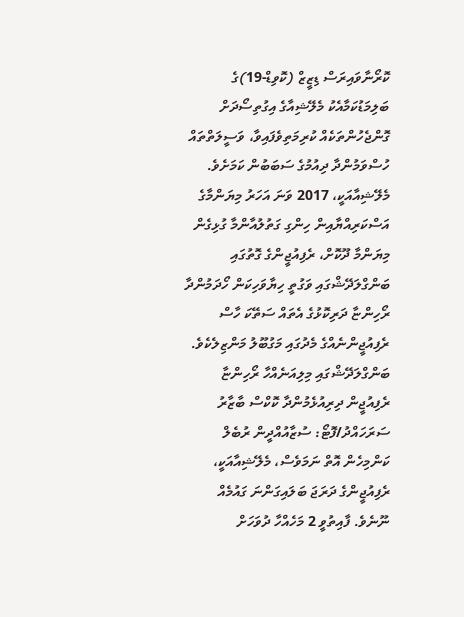ކޮރޯނާވައިރަސް ޑިޒީޒް (ކޮވިޑް-19)ގެ ބަލިމަޑުކަމާއެކު މެލޭޝިއާގެ އިގުތިސޯދަށް ގޮންޖެހުންތަކެއް ކުރިމަތިވެފައިވާ، ވަސީލަތްތައް ހުސްވަމުންދާ ދިއުމުގެ ސަބަބުން ކަމަށެވެ.
މެލޭޝިއާއަކީ، 2017 ވަނަ އަހަރު މިޔަންމާގެ އަސްކަރިއްޔާއިން ހިންގި ގަތުލުއާންމާ ގުޅިގެން މިޔަންމާ ދޫކޮށް، ރެފިއުޖީންގެ ގޮތުގައި ބަންގްލަދޭޝްގައި ވަގުތީ ހިޔާވަހިކަން ހޯދަމުންދާ ރޯހިންޏާ ދަރިކޮޅުގެ އެތައް ސަތޭކަ ހާސް ރެފިއުޖީންނެއްގެ މެދުގައި މަގުބޫލު މަންޒިލެކެވެ.
ބަންގްލަދޭޝްގައި މިލިއަނެއްހާ ރޯހިންޏާ ރެފިއުޖީން ދިރިއުޅެމުންދާ ކޮކްސް ބާޒާރު ސަރަހައްދު/ފޮޓޯ: ސުޒާއުއްދީން ރުބެލް
ކަންމިހެން އޮތް ނަމަވެސް، މެލޭޝިއާއަކީ، ރެފިއުޖީންގެ ދަރަޖަ ބަލައިގަންނަ ގައުމެއް ނޫނެވެ. ފާއިތުވީ 2 މަހެއްހާ ދުވަހަށް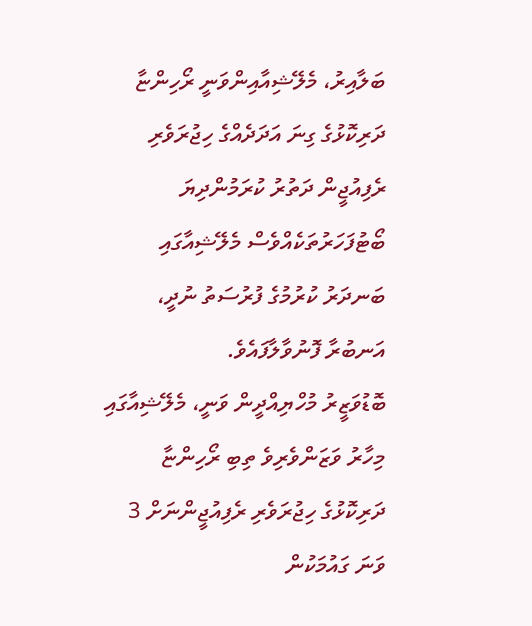ބަލާއިރު، މެލޭޝިއާއިންވަނީ ރޯހިންޏާ ދަރިކޮޅުގެ ގިނަ އަދަދެއްގެ ހިޖުރަވެރި ރެފިއުޖީން ދަތުރު ކުރަމުންދިޔަ ބޯޓުފަހަރުތަކެއްވެސް މެލޭޝިއާގައި ބަނދަރު ކުރުމުގެ ފުރުސަތު ނުދީ، އަނބުރާ ފޮނުވާލާފައެވެ.
ބޮޑުވަޒީރު މުހްޔިއްދީން ވަނީ، މެލޭޝިއާގައި މިހާރު ވަޒަންވެރިވެ ތިބި ރޯހިންޏާ ދަރިކޮޅުގެ ހިޖުރަވެރި ރެފިއުޖީންނަށް 3 ވަނަ ގައުމަކުން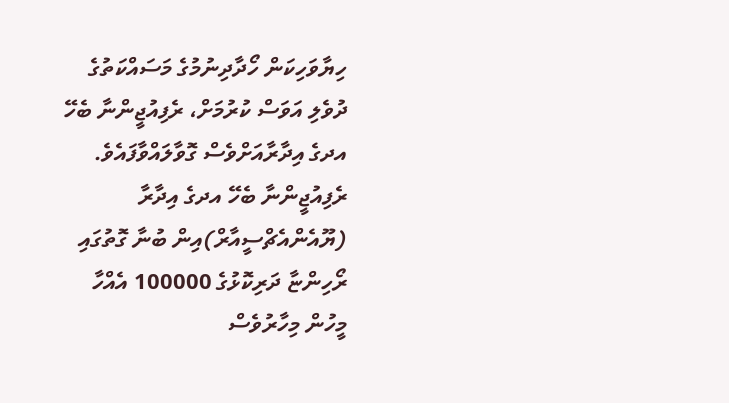ހިޔާވަހިކަން ހޯދާދިނުމުގެ މަސައްކަތުގެ ދުވެލި އަވަސް ކުރުމަށް، ރެފިއުޖީންނާ ބެހޭ އދގެ އިދާރާއަށްވެސް ގޮވާލައްވާފައެވެ.
ރެފިއުޖީންނާ ބެހޭ އދގެ އިދާރާ (ޔޫއެންއެޗްސީއާރް)އިން ބުނާ ގޮތުގައި ރޯހިންޏާ ދަރިކޮޅުގެ 100000 އެއްހާ މީހުން މިހާރުވެސް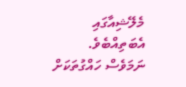މެލޭޝިއާގައި އެބަތިއްބެވެ. ނަމަވެސް ހައްގުތަކަށް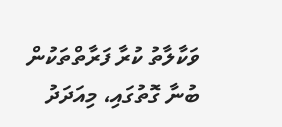ވަކާލާތު ކުރާ ފަރާތްތަކުން ބުނާ ގޮތުގައި، މިއަދަދު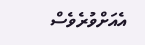އެއަށްވުރެވެސް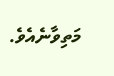މަތިވާނެއެވެ.